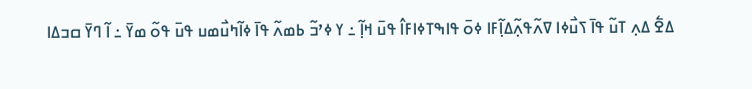ߡߐ߱ ߡߍ߲ ߠߎ߬ ߟߊ߫ ߖߎ߯ߦߊ ߜߍ߬ߟߍ߲߬ߡߊ߲߬ߓߊ ߦߋ߫ ߟߊߒߠߦߊߓߊ߮ ߟߎ߫ ߞߊ߲߬ ߸ ߌ ߦߴߏ߬ ߕߘߍ߬ ߟߊ߫ ߦߊ߬ߤߎ߯ߘߎ ߟߎ߫ ߟߋ߬ ߘߌ߫ ߸ ߊ߬ ߣߌ߫ ߛߏߡߊ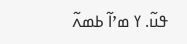ߟߎ߬. ߌ ߘߴߊ߬ ߕߘߍ߬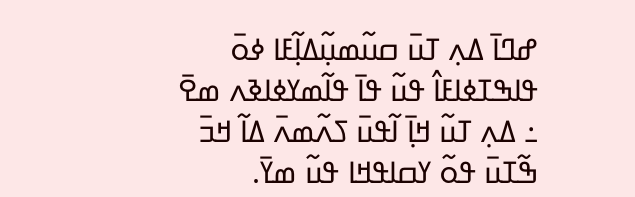ߝߣߊ߫ ߡߍ߲ ߠߎ߫ ߛߎ߬ߘߎ߲߬ߡߊ߲߬ߓߊ ߦߋ߫ ߟߊߒߠߦߊߓߊ߮ ߟߎ߬ ߟߊ߫ ߟߊ߬ߘߌߦߊߢߍ ߘߐ߫ ߸ ߡߍ߲ ߠߎ߬ ߞߊ߲߫ ߊ߬ߟߎ߫ ߖߍ߬ߘߍ߫ ߡߊ߬ ߞߏ߫ ߒ߬ߠߎ߫ ߟߋ߬ ߌߛߊߟߞߊ ߟߎ߬ ߘߌ߫.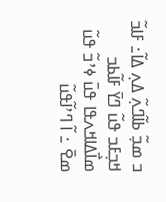ߏ ߘߏ߲߬ ߕߊ߬ߣߍ߲߬ ߡߍ߲ ߡߊ߬߸ ߓߊߏ߬ ߞߏ߲ߓߏ ߟߎ߬ ߣߌ߫ ߓߊ߬ߕߏ ߘߊ߯ߡߊߞߍߟߊ ߟߎ߫ ߦߴߏ߬ ߟߎ߬ ߘߐ߫ ߸ ߊ߬ ߣߴߊ߬ߟߎ߬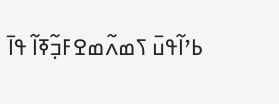ߕߴߊ߬ߟߎ߫ ߖߘߍ߬ߘߐߓߏ߲߬ߧߊ߬ ߟߊ߫